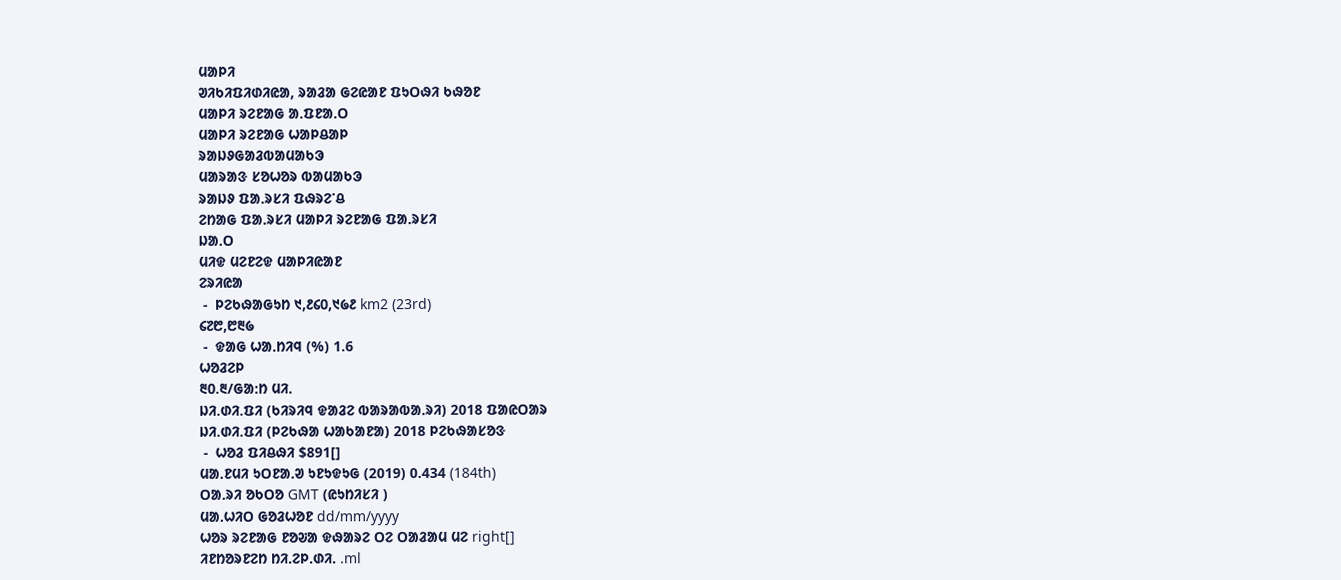ᱢᱟᱞᱤ
ᱣᱤᱠᱤᱯᱤᱰᱤᱭᱟ, ᱨᱟᱲᱟ ᱜᱮᱭᱟᱱ ᱯᱩᱛᱷᱤ ᱠᱷᱚᱱ
ᱢᱟᱞᱤ ᱨᱮᱱᱟᱜ ᱟᱹᱯᱱᱟᱹᱛ
ᱢᱟᱞᱤ ᱨᱮᱱᱟᱜ ᱦᱟᱞᱪᱟᱞ
ᱨᱟᱡᱽᱜᱟᱲᱵᱟᱢᱟᱠᱳ
ᱢᱟᱨᱟᱝ ᱥᱚᱦᱚᱨ ᱵᱟᱢᱟᱠᱳ
ᱨᱟᱡᱽ ᱯᱟᱹᱨᱥᱤ ᱯᱷᱨᱮᱸᱪ
ᱮᱴᱟᱜ ᱯᱟᱹᱨᱥᱤ ᱢᱟᱞᱤ ᱨᱮᱱᱟᱜ ᱯᱟᱹᱨᱥᱤ
ᱡᱟᱹᱛ
ᱢᱤᱫ ᱢᱮᱱᱮᱫ ᱢᱟᱞᱤᱭᱟᱱ
ᱮᱨᱤᱭᱟ
 -  ᱞᱮᱠᱷᱟᱜᱩᱴ ᱑,᱒᱔᱐,᱑᱙᱒ km2 (23rd)
᱔᱗᱘,᱘᱓᱙
 -  ᱫᱟᱜ ᱦᱟᱹᱴᱤᱧ (%) 1.6
ᱦᱚᱲᱮᱞ
᱓᱐.᱓/ᱜᱟᱺᱴ ᱢᱤᱹ
ᱡᱤ.ᱰᱤ.ᱯᱤ (ᱠᱤᱨᱤᱧ ᱫᱟᱲᱮ ᱵᱟᱨᱟᱵᱟᱹᱨᱤ) 2018 ᱯᱟᱭᱛᱟᱨ
ᱡᱤ.ᱰᱤ.ᱯᱤ (ᱞᱮᱠᱷᱟ ᱦᱟᱠᱟᱱᱟ) 2018 ᱞᱮᱠᱷᱟᱥᱚᱝ
 -  ᱦᱚᱲ ᱯᱤᱪᱷᱤ $891[]
ᱢᱟᱹᱱᱢᱤ ᱩᱛᱱᱟᱹᱣ ᱩᱱᱩᱫᱩᱜ (2019) 0.434 (184th)
ᱛᱟᱹᱨᱤ ᱚᱠᱛᱚ GMT (ᱭᱩᱴᱤᱥᱤ )
ᱢᱟᱹᱦᱤᱛ ᱜᱚᱲᱦᱚᱱ dd/mm/yyyy
ᱦᱚᱨ ᱨᱮᱱᱟᱜ ᱱᱚᱶᱟ ᱫᱷᱟᱨᱮ ᱛᱮ ᱛᱟᱲᱟᱢ ᱢᱮ right[]
ᱤᱱᱴᱚᱨᱱᱮᱴ ᱴᱤᱹᱮᱞᱹᱰᱤᱹ .ml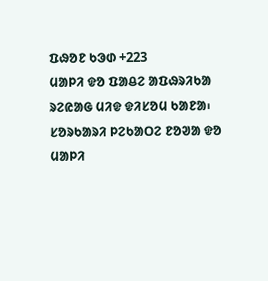ᱯᱷᱚᱱ ᱠᱳᱰ +223
ᱢᱟᱞᱤ ᱫᱚ ᱯᱟᱪᱮ ᱟᱯᱷᱨᱤᱠᱟ ᱨᱮᱭᱟᱜ ᱢᱤᱫ ᱫᱤᱥᱚᱢ ᱠᱟᱱᱟ᱾ ᱥᱚᱨᱠᱟᱨᱤ ᱞᱮᱠᱟᱛᱮ ᱱᱚᱣᱟ ᱫᱚ ᱢᱟᱞᱤ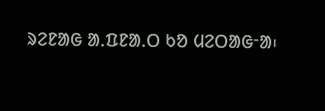ᱨᱮᱱᱟᱜ ᱟᱹᱯᱱᱟᱹᱛ ᱠᱚ ᱢᱮᱛᱟᱜᱼᱟ᱾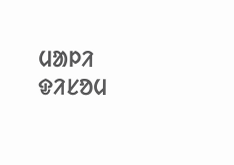ᱢᱟᱞᱤ ᱫᱤᱥᱚᱢ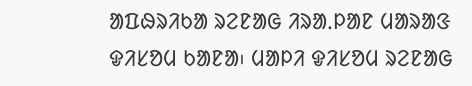ᱟᱯᱷᱨᱤᱠᱟ ᱨᱮᱱᱟᱜ ᱤᱨᱟᱹᱞᱟᱱ ᱢᱟᱨᱟᱝ ᱫᱤᱥᱚᱢ ᱠᱟᱱᱟ᱾ ᱢᱟᱞᱤ ᱫᱤᱥᱚᱢ ᱨᱮᱱᱟᱜ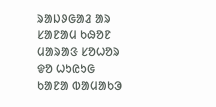ᱨᱟᱡᱽᱜᱟᱲ ᱟᱨ ᱥᱟᱱᱟᱢ ᱠᱷᱚᱱ ᱢᱟᱨᱟᱝ ᱥᱚᱦᱚᱨ ᱫᱚ ᱦᱩᱭᱩᱜ ᱠᱟᱱᱟ ᱵᱟᱢᱟᱠᱳ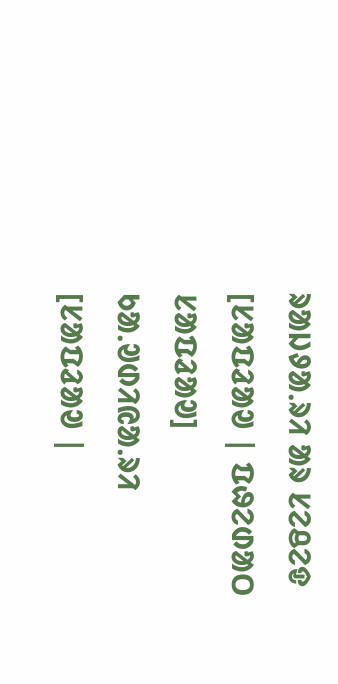ᱨᱟᱡᱽᱟᱹᱨᱤ ᱟᱨ ᱥᱮᱪᱮᱫ
[ᱥᱟᱯᱲᱟᱣ | ᱯᱷᱮᱰᱟᱛ ᱥᱟᱯᱲᱟᱣ]
ᱠᱟᱹᱣᱰᱤᱭᱟᱹᱨᱤ
[ᱥᱟᱯᱲᱟᱣ |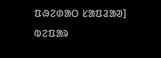ᱯᱷᱮᱰᱟᱛ ᱥᱟᱯᱲᱟᱣ]
ᱵᱮᱯᱟᱨ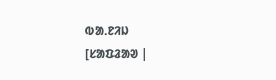ᱵᱟᱹᱱᱤᱡ
[ᱥᱟᱯᱲᱟᱣ |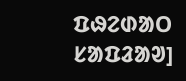ᱯᱷᱮᱰᱟᱛ ᱥᱟᱯᱲᱟᱣ]